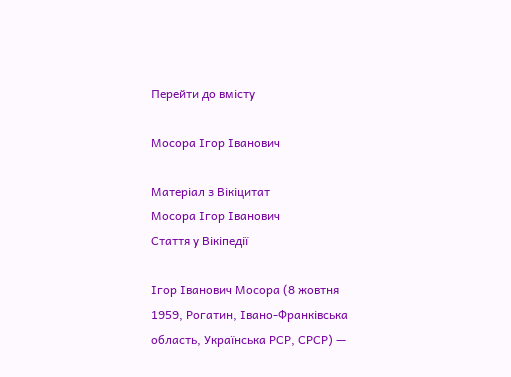Перейти до вмісту

Мосора Ігор Іванович

Матеріал з Вікіцитат
Мосора Ігор Іванович
Стаття у Вікіпедії

Ігор Іванович Мосора (8 жовтня 1959, Рогатин, Івано-Франківська область, Українська РСР, СРСР) —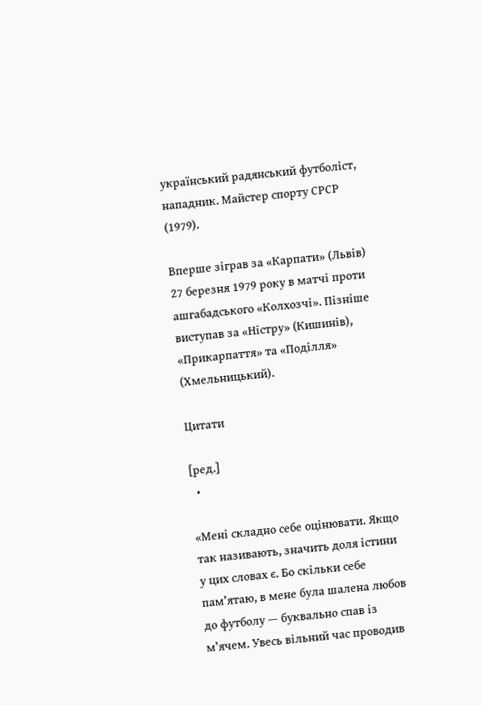український радянський футболіст, нападник. Майстер спорту СРСР (1979).

Вперше зіграв за «Карпати» (Львів) 27 березня 1979 року в матчі проти ашгабадського «Колхозчі». Пізніше виступав за «Ністру» (Кишинів), «Прикарпаття» та «Поділля» (Хмельницький).

Цитати

[ред.]
  •

«Мені складно себе оцінювати. Якщо так називають, значить доля істини у цих словах є. Бо скільки себе пам’ятаю, в мене була шалена любов до футболу — буквально спав із м’ячем. Увесь вільний час проводив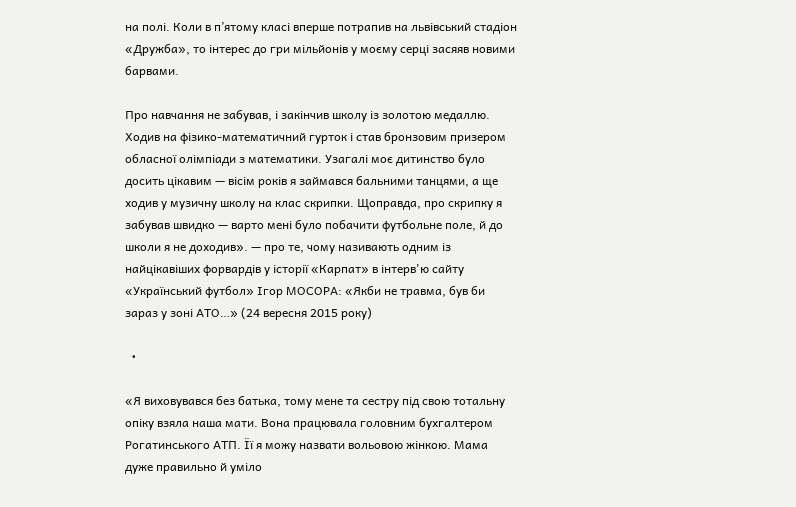на полі. Коли в п’ятому класі вперше потрапив на львівський стадіон «Дружба», то інтерес до гри мільйонів у моєму серці засяяв новими барвами.

Про навчання не забував, і закінчив школу із золотою медаллю. Ходив на фізико-математичний гурток і став бронзовим призером обласної олімпіади з математики. Узагалі моє дитинство було досить цікавим — вісім років я займався бальними танцями, а ще ходив у музичну школу на клас скрипки. Щоправда, про скрипку я забував швидко — варто мені було побачити футбольне поле, й до школи я не доходив». — про те, чому називають одним із найцікавіших форвардів у історії «Карпат» в інтерв'ю сайту «Український футбол» Ігор МОСОРА: «Якби не травма, був би зараз у зоні АТО…» (24 вересня 2015 року)

  •

«Я виховувався без батька, тому мене та сестру під свою тотальну опіку взяла наша мати. Вона працювала головним бухгалтером Рогатинського АТП. Її я можу назвати вольовою жінкою. Мама дуже правильно й уміло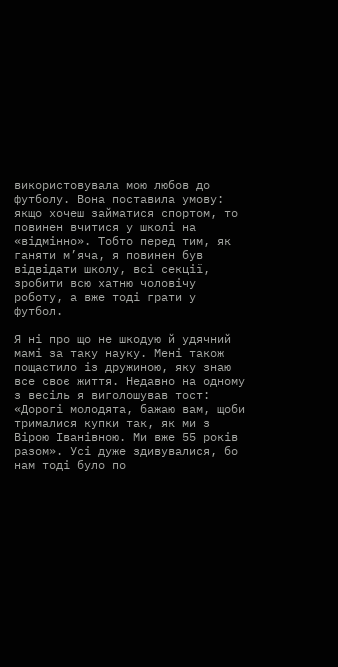використовувала мою любов до футболу. Вона поставила умову: якщо хочеш займатися спортом, то повинен вчитися у школі на «відмінно». Тобто перед тим, як ганяти м’яча, я повинен був відвідати школу, всі секції, зробити всю хатню чоловічу роботу, а вже тоді грати у футбол.

Я ні про що не шкодую й удячний мамі за таку науку. Мені також пощастило із дружиною, яку знаю все своє життя. Недавно на одному з весіль я виголошував тост: «Дорогі молодята, бажаю вам, щоби трималися купки так, як ми з Вірою Іванівною. Ми вже 55 років разом». Усі дуже здивувалися, бо нам тоді було по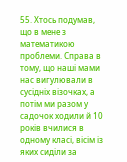55. Хтось подумав, що в мене з математикою проблеми. Справа в тому, що наші мами нас вигулювали в сусідніх візочках, а потім ми разом у садочок ходили й 10 років вчилися в одному класі, вісім із яких сиділи за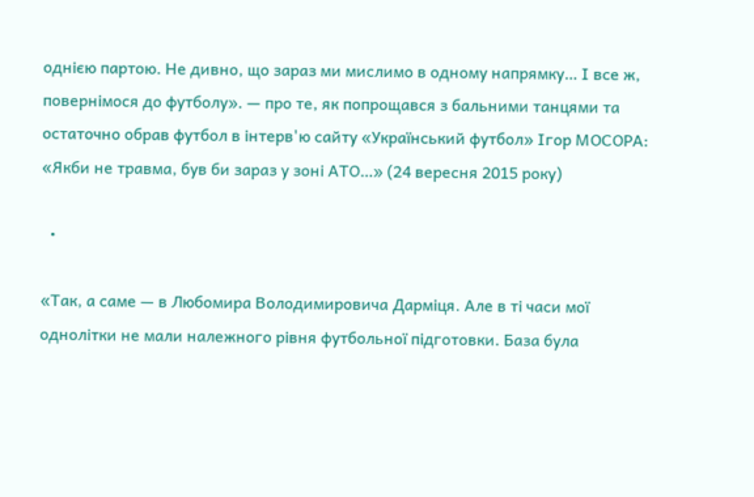однією партою. Не дивно, що зараз ми мислимо в одному напрямку… І все ж, повернімося до футболу». — про те, як попрощався з бальними танцями та остаточно обрав футбол в інтерв'ю сайту «Український футбол» Ігор МОСОРА: «Якби не травма, був би зараз у зоні АТО…» (24 вересня 2015 року)

  •

«Так, а саме — в Любомира Володимировича Дарміця. Але в ті часи мої однолітки не мали належного рівня футбольної підготовки. База була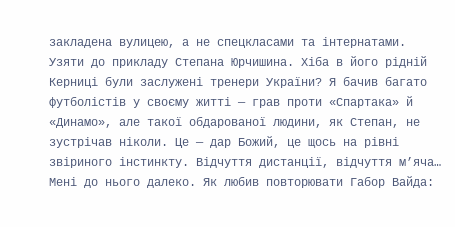закладена вулицею, а не спецкласами та інтернатами. Узяти до прикладу Степана Юрчишина. Хіба в його рідній Керниці були заслужені тренери України? Я бачив багато футболістів у своєму житті — грав проти «Спартака» й «Динамо», але такої обдарованої людини, як Степан, не зустрічав ніколи. Це — дар Божий, це щось на рівні звіриного інстинкту. Відчуття дистанції, відчуття м’яча… Мені до нього далеко. Як любив повторювати Габор Вайда: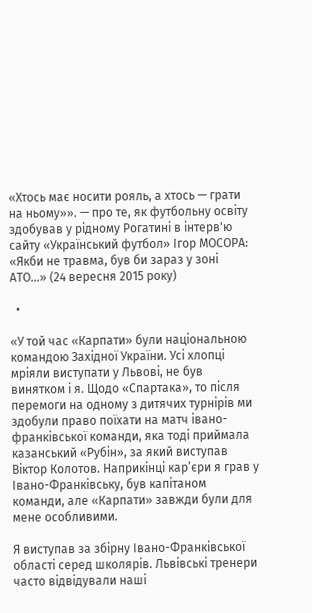«Хтось має носити рояль, а хтось — грати на ньому»». — про те, як футбольну освіту здобував у рідному Рогатині в інтерв'ю сайту «Український футбол» Ігор МОСОРА: «Якби не травма, був би зараз у зоні АТО…» (24 вересня 2015 року)

  •

«У той час «Карпати» були національною командою Західної України. Усі хлопці мріяли виступати у Львові, не був винятком і я. Щодо «Спартака», то після перемоги на одному з дитячих турнірів ми здобули право поїхати на матч івано-франківської команди, яка тоді приймала казанський «Рубін», за який виступав Віктор Колотов. Наприкінці кар’єри я грав у Івано-Франківську, був капітаном команди, але «Карпати» завжди були для мене особливими.

Я виступав за збірну Івано-Франківської області серед школярів. Львівські тренери часто відвідували наші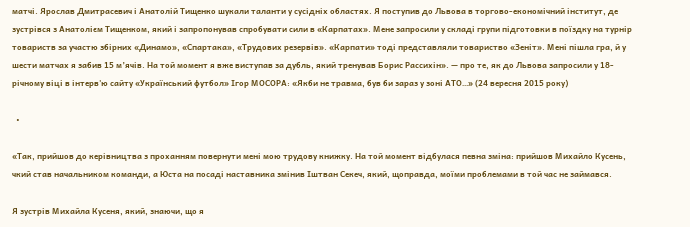матчі. Ярослав Дмитрасевич і Анатолій Тищенко шукали таланти у сусідніх областях. Я поступив до Львова в торгово-економічний інститут, де зустрівся з Анатолієм Тищенком, який і запропонував спробувати сили в «Карпатах». Мене запросили у складі групи підготовки в поїздку на турнір товариств за участю збірних «Динамо», «Спартака», «Трудових резервів». «Карпати» тоді представляли товариство «Зеніт». Мені пішла гра, й у шести матчах я забив 15 м’ячів. На той момент я вже виступав за дубль, який тренував Борис Рассихін». — про те, як до Львова запросили у 18-річному віці в інтерв'ю сайту «Український футбол» Ігор МОСОРА: «Якби не травма, був би зараз у зоні АТО…» (24 вересня 2015 року)

  •

«Так, прийшов до керівництва з проханням повернути мені мою трудову книжку. На той момент відбулася певна зміна: прийшов Михайло Кусень, чкий став начальником команди, а Юста на посаді наставника змінив Іштван Секеч, який, щоправда, моїми проблемами в той час не займався.

Я зустрів Михайла Кусеня, який, знаючи, що я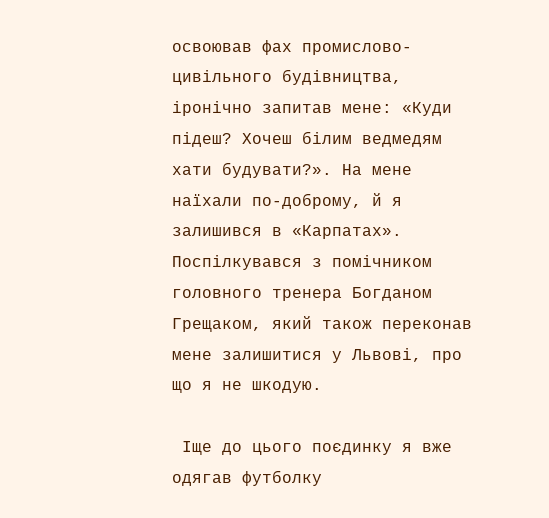освоював фах промислово-цивільного будівництва, іронічно запитав мене: «Куди підеш? Хочеш білим ведмедям хати будувати?». На мене наїхали по-доброму, й я залишився в «Карпатах». Поспілкувався з помічником головного тренера Богданом Грещаком, який також переконав мене залишитися у Львові, про що я не шкодую.

 Іще до цього поєдинку я вже одягав футболку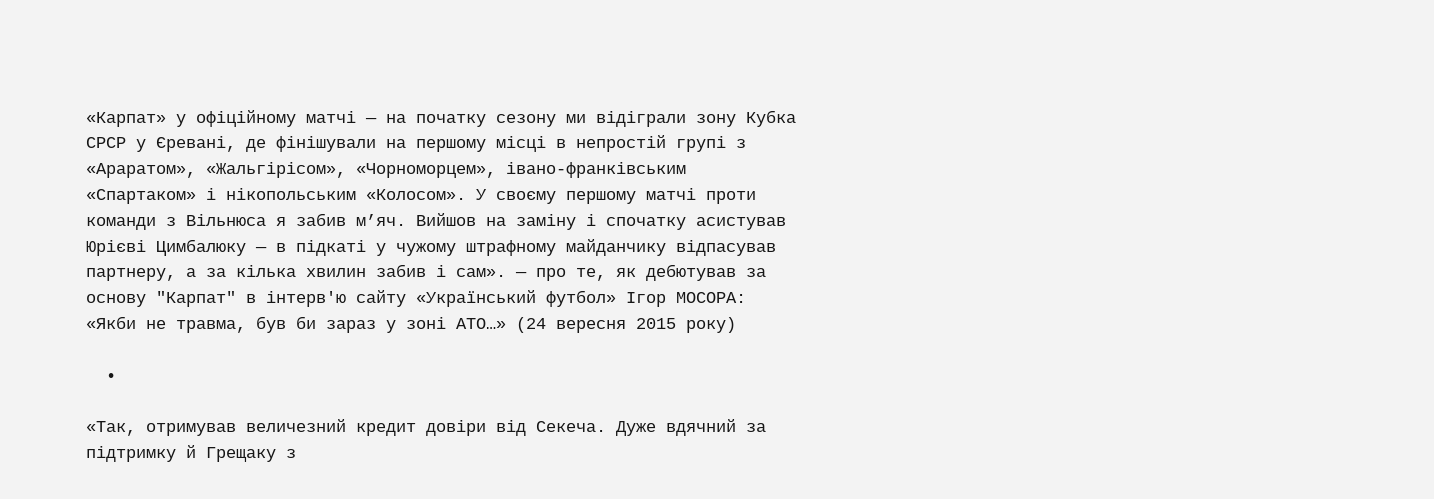«Карпат» у офіційному матчі — на початку сезону ми відіграли зону Кубка СРСР у Єревані, де фінішували на першому місці в непростій групі з «Араратом», «Жальгірісом», «Чорноморцем», івано-франківським «Спартаком» і нікопольським «Колосом». У своєму першому матчі проти команди з Вільнюса я забив м’яч. Вийшов на заміну і спочатку асистував Юрієві Цимбалюку — в підкаті у чужому штрафному майданчику відпасував партнеру, а за кілька хвилин забив і сам». — про те, як дебютував за основу "Карпат" в інтерв'ю сайту «Український футбол» Ігор МОСОРА: «Якби не травма, був би зараз у зоні АТО…» (24 вересня 2015 року)

  •

«Так, отримував величезний кредит довіри від Секеча. Дуже вдячний за підтримку й Грещаку з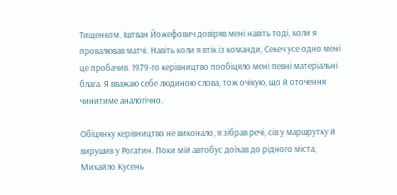Тищенком. Іштван Йожефович довіряв мені навіть тоді, коли я провалював матчі. Навіть коли я втік із команди, Секеч усе одно мені це пробачив. 1979-го керівництво пообіцяло мені певні матеріальні блага. Я вважаю себе людиною слова, тож очікую, що й оточення чинитиме аналогічно.

Обіцянку керівництво не виконало, я зібрав речі, сів у маршрутку й вирушив у Рогатин. Поки мій автобус доїхав до рідного міста, Михайло Кусень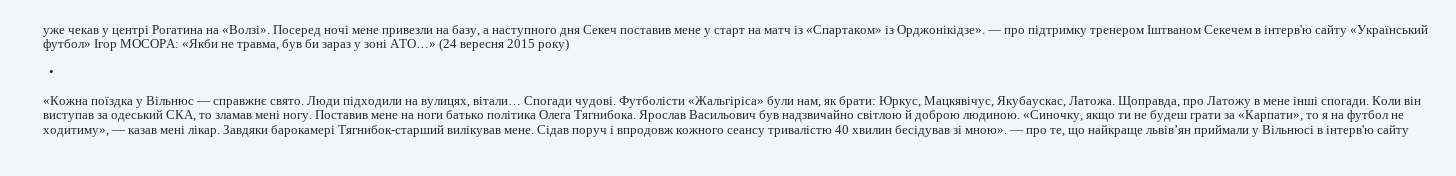уже чекав у центрі Рогатина на «Волзі». Посеред ночі мене привезли на базу, а наступного дня Секеч поставив мене у старт на матч із «Спартаком» із Орджонікідзе». — про підтримку тренером Іштваном Секечем в інтерв'ю сайту «Український футбол» Ігор МОСОРА: «Якби не травма, був би зараз у зоні АТО…» (24 вересня 2015 року)

  •

«Кожна поїздка у Вільнюс — справжнє свято. Люди підходили на вулицях, вітали… Спогади чудові. Футболісти «Жальгіріса» були нам, як брати: Юркус, Мацкявічус, Якубаускас, Латожа. Щоправда, про Латожу в мене інші спогади. Коли він виступав за одеський СКА, то зламав мені ногу. Поставив мене на ноги батько політика Олега Тягнибока. Ярослав Васильович був надзвичайно світлою й доброю людиною. «Синочку, якщо ти не будеш грати за «Карпати», то я на футбол не ходитиму», — казав мені лікар. Завдяки барокамері Тягнибок-старший вилікував мене. Сідав поруч і впродовж кожного сеансу тривалістю 40 хвилин бесідував зі мною». — про те, що найкраще львів’ян приймали у Вільнюсі в інтерв'ю сайту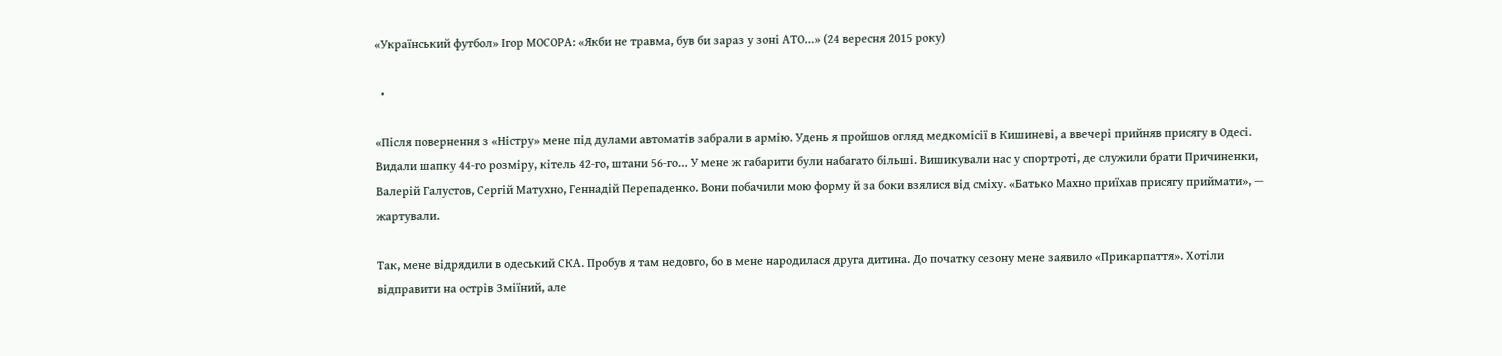«Український футбол» Ігор МОСОРА: «Якби не травма, був би зараз у зоні АТО…» (24 вересня 2015 року)

  •

«Після повернення з «Ністру» мене під дулами автоматів забрали в армію. Удень я пройшов огляд медкомісії в Кишиневі, а ввечері прийняв присягу в Одесі. Видали шапку 44-го розміру, кітель 42-го, штани 56-го… У мене ж габарити були набагато більші. Вишикували нас у спортроті, де служили брати Причиненки, Валерій Галустов, Сергій Матухно, Геннадій Перепаденко. Вони побачили мою форму й за боки взялися від сміху. «Батько Махно приїхав присягу приймати», — жартували.

Так, мене відрядили в одеський СКА. Пробув я там недовго, бо в мене народилася друга дитина. До початку сезону мене заявило «Прикарпаття». Хотіли відправити на острів Зміїний, але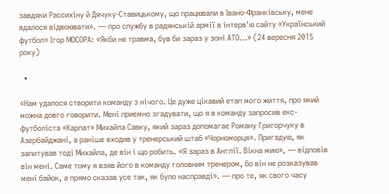завдяки Рассихіну й Дячуку-Ставицькому, що працювали в Івано-Франківську, мене вдалося відвоювати». — про службу в радянській армії в інтерв'ю сайту «Український футбол» Ігор МОСОРА: «Якби не травма, був би зараз у зоні АТО…» (24 вересня 2015 року)

  •

«Нам удалося створити команду з нічого. Це дуже цікавий етап мого життя, про який можна довго говорити. Мені приємно згадувати, що я в команду запросив екс-футболіста «Карпат» Михайла Савку, який зараз допомагає Роману Григорчуку в Азербайджані, а раніше входив у тренерський штаб «Чорноморця». Пригадую, як запитував тоді Михайла, де він і що робить. «Я зараз в Англії. Вікна мию», — відповів він мені. Саме тому я взяв його в команду головним тренером, бо він не розказував мені байок, а прямо сказав усе так, як було насправді». — про те, як свого часу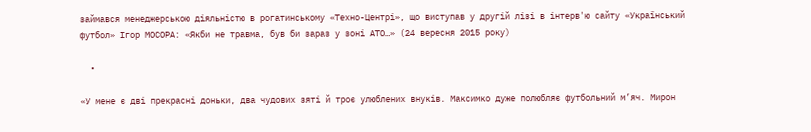займався менеджерською діяльністю в рогатинському «Техно-Центрі», що виступав у другій лізі в інтерв'ю сайту «Український футбол» Ігор МОСОРА: «Якби не травма, був би зараз у зоні АТО…» (24 вересня 2015 року)

  •

«У мене є дві прекрасні доньки, два чудових зяті й троє улюблених внуків. Максимко дуже полюбляє футбольний м’яч. Мирон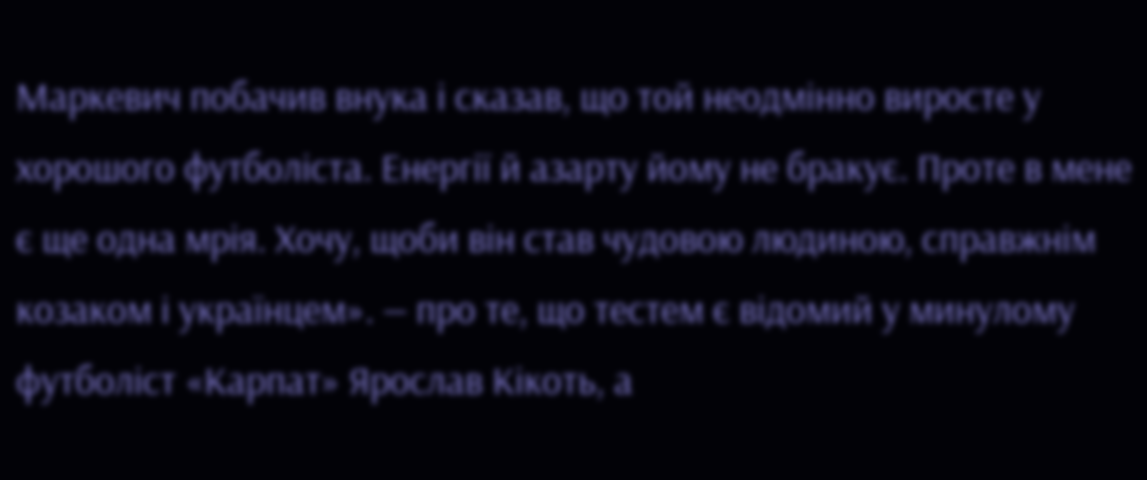Маркевич побачив внука і сказав, що той неодмінно виросте у хорошого футболіста. Енергії й азарту йому не бракує. Проте в мене є ще одна мрія. Хочу, щоби він став чудовою людиною, справжнім козаком і українцем». — про те, що тестем є відомий у минулому футболіст «Карпат» Ярослав Кікоть, а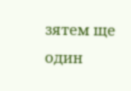зятем ще один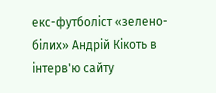екс-футболіст «зелено-білих» Андрій Кікоть в інтерв'ю сайту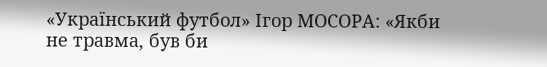«Український футбол» Ігор МОСОРА: «Якби не травма, був би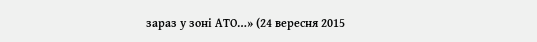зараз у зоні АТО…» (24 вересня 2015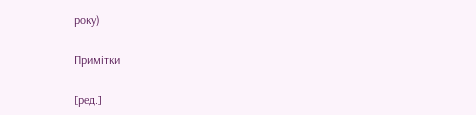року)

Примітки

[ред.]